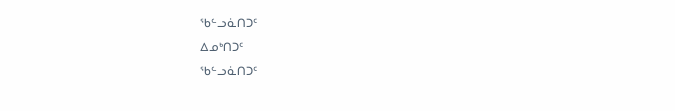ᖃᓪᓗᓈᑎᑐᑦ
ᐃᓄᒃᑎᑐᑦ
ᖃᓪᓗᓈᑎᑐᑦ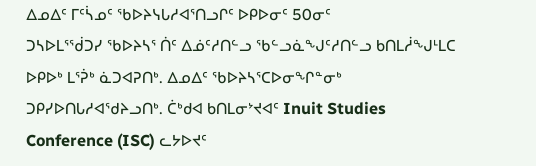ᐃᓄᐃᑦ ᒥᑦᓵᓄᑦ ᖃᐅᔨᓭᒐᓱᐊᕐᑎᓗᒋᑦ ᐅᑭᐅᓂᑦ 50ᓂᑦ
ᑐᓴᐅᒪᕐᖂᑐᓯ ᖃᐅᔨᓴᕐ ᑏᑦ ᐃᓅᑦᓱᑎᓪᓗ ᖃᓪᓗᓈᖑᑦᓱᑎᓪᓗ ᑲᑎᒪᓲᖑᒻᒪᑕ ᐅᑭᐅᒃ ᒪᕐᕉᒃ ᓈᑐᐊᕈᑎᒃ. ᐃᓄᐃᑦ ᖃᐅᔨᓴᕐᑕᐅᓂᖏᓐᓂᒃ ᑐᑭᓯᐅᑎᒐᓱᐊᖁᔨᓗᑎᒃ. ᑖᒃᑯᐊ ᑲᑎᒪᓂᔾᔪᐊᑦ Inuit Studies Conference (ISC) ᓚᔭᐅᔪᑦ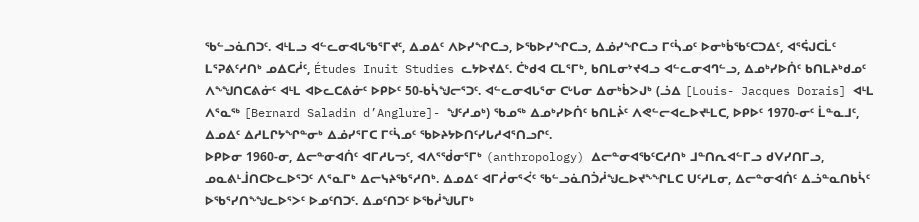ᖃᓪᓗᓈᑎᑐᑦ. ᐊᒻᒪᓗ ᐊᓪᓚᓂᐊᒐᖃᕐᒥᔪᑦ, ᐃᓄᐃᑦ ᐱᐅᓯᖏᑕᓗ, ᐅᖃᐅᓯᖏᑕᓗ, ᐃᓅᓯᖏᑕᓗ ᒥᑦᓵᓄᑦ ᐅᓂᒃᑳᖃᑦᑕᑐᐃᑦ, ᐊᕐᕌᒍᑕᒫᑦ ᒪᕐᕈᕕᑦᓱᑎᒃ ᓄᐃᑕᓲᑦ, Études Inuit Studies ᓚᔭᐅᔪᐃᑦ. ᑖᒃᑯᐊ ᑕᒪᕐᒥᒃ, ᑲᑎᒪᓂᔾᔪᐊᓗ ᐊᓪᓚᓂᐊᒉᓪᓗ, ᐃᓄᒃᓯᐅᑏᑦ ᑲᑎᒪᔨᒃᑯᓄᑦ ᐱᖕᖑᑎᑕᕕᓃᑦ ᐊᒻᒪ ᐊᐅᓚᑕᕕᓃᑦ ᐅᑭᐅᑦ 50-ᑲᓵᖑᓕᕐᑐᑦ. ᐊᓪᓚᓂᐊᒐᕐᓂ ᑕᒡᒐᓂ ᐃᓂᒃᑳᐳᒍᒃ (ᓘᐃ [Louis- Jacques Dorais] ᐊᒻᒪ ᐱᕐᓇᖅ [Bernard Saladin d’Anglure]- ᖑᑦᓱᓄᒃ) ᖃᓄᖅ ᐃᓄᒃᓯᐅᑏᑦ ᑲᑎᒪᔩᑦ ᐱᕙᓪᓕᐊᓚᐅᔪᒻᒪᑕ, ᐅᑭᐅᑦ 1970-ᓂᑦ ᒫᓐᓇᒧᑦ, ᐃᓄᐃᑦ ᐃᓱᒪᒋᔭᖏᓐᓂᒃ ᐃᓅᓯᕐᒥᑕ ᒥᑦᓵᓄᑦ ᖃᐅᔨᔭᐅᑎᑦᓯᒐᓱᐊᕐᑎᓗᒋᑦ.
ᐅᑭᐅᓂ 1960-ᓂ, ᐃᓕᓐᓂᐊᑏᑦ ᐊᒥᓱᒐᓓᑦ, ᐊᐱᕐᖂᓂᕐᒥᒃ (anthropology) ᐃᓕᓐᓂᐊᖃᑦᑕᓱᑎᒃ ᒧᓐᑎᕆᐊᓪᒥᓗ ᑯᐯᓯᑎᒥᓗ, ᓄᓇᕕᒻᒨᑎᑕᐅᓚᐅᕐᑐᑦ ᐱᕐᓇᒥᒃ ᐃᓕᓭᔨᖃᕐᓱᑎᒃ. ᐃᓄᐃᑦ ᐊᒥᓲᓂᕐᐹᑦ ᖃᓪᓗᓈᑎᑑᓲᖑᓚᐅᔪᖕᖏᒪᑕ ᑌᑦᓱᒪᓂ, ᐃᓕᓐᓂᐊᑏᑦ ᐃᓘᓐᓇᑎᑲᓵᑦ ᐅᖃᕐᓯᑎᖕᖑᓚᐅᕐᐳᑦ ᐅᓄᑦᑎᑐᑦ. ᐃᓄᑦᑎᑐᑦ ᐅᖃᓲᖑᒐᒥᒃ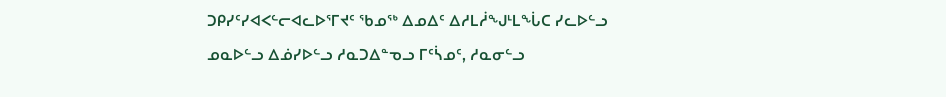ᑐᑭᓯᑦᓯᐊᐸᓪᓕᐊᓚᐅᕐᒥᔪᑦ ᖃᓄᖅ ᐃᓄᐃᑦ ᐃᓱᒪᓲᖑᒻᒪᖔᑕ ᓯᓚᐅᓪᓗ ᓄᓇᐅᓪᓗ ᐃᓅᓯᐅᓪᓗ ᓱᓇᑐᐃᓐᓀᓗ ᒥᑦᓵᓄᑦ, ᓱᓇᓂᓪᓗ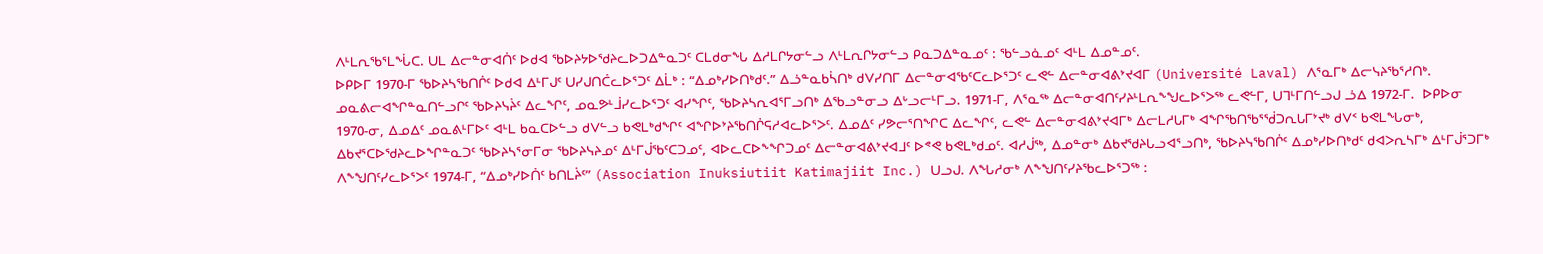ᐱᒻᒪᕆᖃᕐᒪᖔᑕ. ᑌᒪ ᐃᓕᓐᓂᐊᑏᑦ ᐅᑯᐊ ᖃᐅᔨᔭᐅᖁᔨᓚᐅᑐᐃᓐᓇᑐᑦ ᑕᒪᑯᓂᖓ ᐃᓱᒪᒋᔭᓂᓪᓗ ᐱᒻᒪᕆᒋᔭᓂᓪᓗ ᑭᓇᑐᐃᓐᓇᓄᑦ : ᖃᓪᓗᓈᓄᑦ ᐊᒻᒪ ᐃᓄᓐᓄᑦ.
ᐅᑭᐅᒥ 1970-ᒥ ᖃᐅᔨᓴᖃᑎᒌᑦ ᐅᑯᐊ ᐃᒻᒥᒍᑦ ᑌᓯᒍᑎᑖᓚᐅᕐᑐᑦ ᐃᒫᒃ : “ᐃᓄᒃᓯᐅᑎᒃᑯᑦ.” ᐃᓘᓐᓇᑲᓵᑎᒃ ᑯᐯᓯᑎᒥ ᐃᓕᓐᓂᐊᖃᑦᑕᓚᐅᕐᑐᑦ ᓚᕙᓪ ᐃᓕᓐᓂᐊᕕᔾᔪᐊᒥ (Université Laval) ᐱᕐᓇᒥᒃ ᐃᓕᓭᔨᖃᕐᓱᑎᒃ. ᓄᓇᕕᓕᐊᖏᓐᓇᑎᓪᓗᒋᑦ ᖃᐅᔨᓭᔩᑦ ᐃᓚᖏᑦ, ᓄᓇᕗᒻᒨᓯᓚᐅᕐᑐᑦ ᐊᓯᖏᑦ, ᖃᐅᔨᓴᕆᐊᕐᒥᓗᑎᒃ ᐃᖃᓗᓐᓂᓗ ᐃᒡᓗᓕᒻᒥᓗ. 1971-ᒥ, ᐱᕐᓇᖅ ᐃᓕᓐᓂᐊᑎᑦᓯᔨᒻᒪᕆᖕᖑᓚᐅᕐᐳᖅ ᓚᕙᓪᒥ, ᑌᒣᒻᒥᑎᓪᓗᒍ ᓘᐃ 1972-ᒥ.  ᐅᑭᐅᓂ 1970-ᓂ, ᐃᓄᐃᑦ ᓄᓇᕕᒻᒥᐅᑦ ᐊᒻᒪ ᑲᓇᑕᐅᓪᓗ ᑯᐯᓪᓗ ᑲᕙᒪᒃᑯᖏᑦ ᐊᖏᐅᔾᔨᖃᑎᒌᕋᓱᐊᓚᐅᕐᐳᑦ. ᐃᓄᐃᑦ ᓯᕗᓕᕐᑎᖏᑕ ᐃᓚᖏᑦ, ᓚᕙᓪ ᐃᓕᓐᓂᐊᕕᔾᔪᐊᒥᒃ ᐃᓕᒪᓱᒐᒥᒃ ᐊᖏᖃᑎᖃᕐᖂᑐᕆᒐᒥᔾᔪᒃ ᑯᐯᑉ ᑲᕙᒪᖓᓂᒃ, ᐃᑲᔪᕐᑕᐅᖁᔨᓚᐅᖏᓐᓇᑐᑦ ᖃᐅᔨᓴᕐᓂᒥᓂ ᖃᐅᔨᓭᔨᓄᑦ ᐃᒻᒥᒎᖃᑦᑕᑐᓄᑦ, ᐊᐅᓚᑕᐅᖕᖏᑐᓄᑦ ᐃᓕᓐᓂᐊᕕᔾᔪᐊᒧᑦ ᐅᕝᕙ ᑲᕙᒪᒃᑯᓄᑦ. ᐊᓱᒎᖅ, ᐃᓄᓐᓂᒃ ᐃᑲᔪᖁᔨᒐᓗᐊᕐᓗᑎᒃ, ᖃᐅᔨᓭᖃᑎᒌᑦ ᐃᓄᒃᓯᐅᑎᒃᑯᑦ ᑯᐊᐳᕆᓴᒥᒃ ᐃᒻᒥᒎᕐᑐᒥᒃ ᐱᖕᖑᑎᑦᓯᓚᐅᕐᐳᑦ 1974-ᒥ, “ᐃᓄᒃᓯᐅᑏᑦ ᑲᑎᒪᔩᑦ” (Association Inuksiutiit Katimajiit Inc.) ᑌᓗᒍ. ᐱᖓᓱᓂᒃ ᐱᖕᖑᑎᑦᓯᔨᖃᓚᐅᕐᑐᖅ :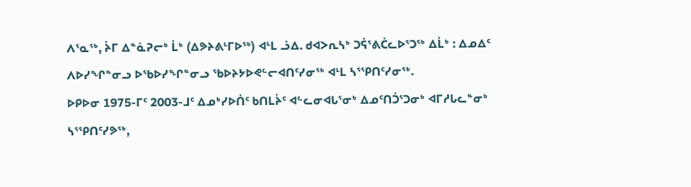ᐱᕐᓇᖅ, ᔩᒥ ᐃᓐᓈᕈᓕᒃ ᒫᒃ (ᐃᕗᔨᕕᒻᒥᐅᖅ) ᐊᒻᒪ ᓘᐃ. ᑯᐊᐳᕆᓴᒃ ᑐᕌᕐᕕᑖᓚᐅᕐᑐᖅ ᐃᒫᒃ : ᐃᓄᐃᑦ ᐱᐅᓯᖏᓐᓂᓗ ᐅᖃᐅᓯᖏᓐᓂᓗ ᖃᐅᔨᔭᐅᕙᓪᓕᐊᑎᑦᓯᓂᖅ ᐊᒻᒪ ᓴᕐᕿᑎᑦᓯᓂᖅ.
ᐅᑭᐅᓂ 1975-ᒥᑦ 2003-ᒧᑦ ᐃᓄᒃᓯᐅᑏᑦ ᑲᑎᒪᔩᑦ ᐊᓪᓚᓂᐊᒐᕐᓂᒃ ᐃᓄᑦᑎᑑᕐᑐᓂᒃ ᐊᒥᓱᒐᓚᓐᓂᒃ ᓴᕐᕿᑎᑦᓯᕗᖅ,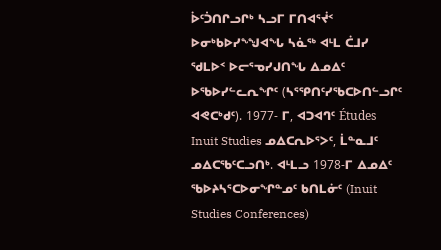ᐆᑦᑑᑎᒋᓗᒋᒃ ᓴᓗᒥ ᒥᑎᐊᕐᔫᑉ ᐅᓂᒃᑲᐅᓯᖕᖑᐊᖓ ᓴᓈᖅ ᐊᒻᒪ ᑖᒧᓯ ᖁᒪᐅᑉ ᐅᓕᕐᓀᓯᒍᑎᖓ ᐃᓄᐃᑦ ᐅᖃᐅᓯᓪᓚᕆᖏᑦ (ᓴᕐᕿᑎᑦᓯᖃᑕᐅᑎᓪᓗᒋᑦ ᐊᕙᑕᒃᑯᑦ). 1977- ᒥ, ᐊᑐᐊᒉᑦ Études Inuit Studies ᓄᐃᑕᕆᐅᕐᐳᑦ, ᒫᓐᓇᒧᑦ ᓄᐃᑕᖃᑦᑕᓗᑎᒃ. ᐊᒻᒪᓗ 1978-ᒥ ᐃᓄᐃᑦ ᖃᐅᔨᓴᕐᑕᐅᓂᖏᓐᓄᑦ ᑲᑎᒪᓃᑦ (Inuit Studies Conferences)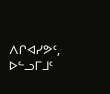ᐱᒋᐊᓯᕗᑦ, ᐅᓪᓗᒥᒧᑦ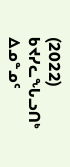(2022) ᑲᔪᓯᓚᖓᓗᑎᒃ ᐃᓄᓐᓄᑦ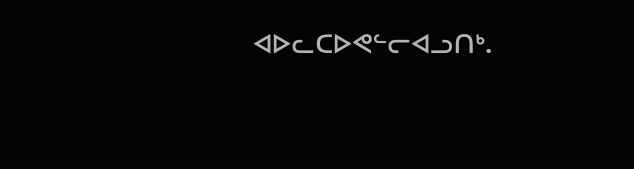ᐊᐅᓚᑕᐅᕙᓪᓕᐊᓗᑎᒃ.